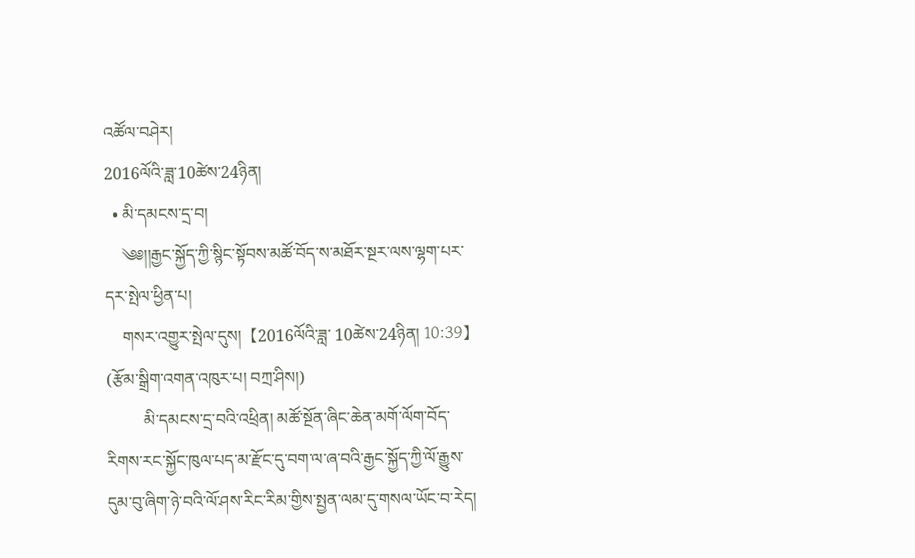འཚོལ་བཤེར།
2016ལོའི་ཟླ་10ཚེས་24ཉིན།
  • མི་དམངས་དྲ་བ།
    ༄༅།།རྒྱང་སྐྱོད་ཀྱི་སྙིང་སྟོབས་མཚོ་བོད་ས་མཐོར་སྔར་ལས་ལྷག་པར་དར་སྤེལ་ཕྱིན་པ།
    གསར་འགྱུར་སྤེལ་དུས།  【2016ལོའི་ཟླ་ 10ཚེས་24ཉིན། 10:39】   (རྩོམ་སྒྲིག་འགན་འཁུར་པ། བཀྲ་ཤིས།)
         མི་དམངས་དྲ་བའི་འཕྲིན། མཚོ་སྔོན་ཞིང་ཆེན་མགོ་ལོག་བོད་རིགས་རང་སྐྱོང་ཁུལ་པད་མ་རྫོང་དུ་བག་ལ་ཞ་བའི་རྒྱང་སྐྱོད་ཀྱི་ལོ་རྒྱུས་དུམ་བུ་ཞིག་ཉེ་བའི་ལོ་ཤས་རིང་རིམ་གྱིས་སྤྱན་ལམ་དུ་གསལ་ཡོང་བ་རེད།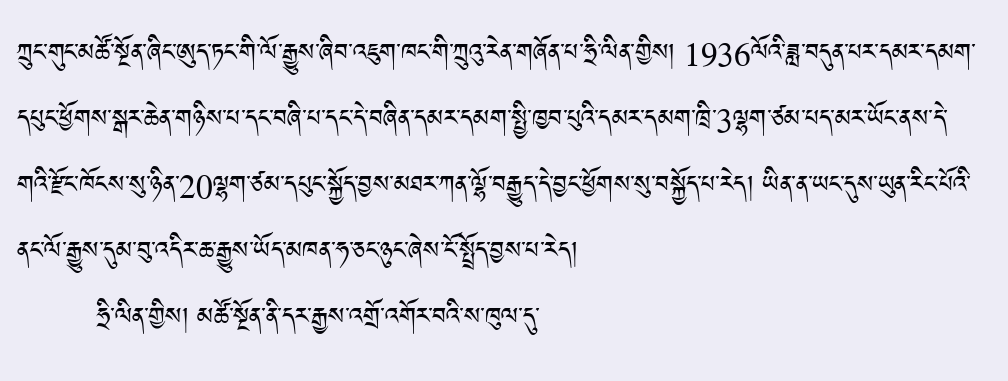ཀྲུང་གུང་མཚོ་སྔོན་ཞིང་ཨུད་ཏང་གི་ལོ་རྒྱུས་ཞིབ་འཇུག་ཁང་གི་ཀྲུའུ་རེན་གཞོན་པ་ཧྲི་ལིན་གྱིས། 1936ལོའི་ཟླ་བདུན་པར་དམར་དམག་དཔུང་ཕྱོགས་སྒར་ཆེན་གཉིས་པ་དང་བཞི་པ་དང་དེ་བཞིན་དམར་དམག་སྤྱི་ཁྱབ་པུའི་དམར་དམག་ཁྲི་3ལྷག་ཙམ་པད་མར་ཡོང་ནས་དེ་གའི་རྫོང་ཁོངས་སུ་ཉིན་20ལྷག་ཙམ་དཔུང་སྐྱོད་བྱས་མཐར་ཀན་ལྷོ་བརྒྱུད་དེ་བྱང་ཕྱོགས་སུ་བསྐྱོད་པ་རེད། ཡིན་ན་ཡང་དུས་ཡུན་རིང་པོའི་ནང་ལོ་རྒྱུས་དུམ་བུ་འདིར་ཆ་རྒྱུས་ཡོད་མཁན་ཧ་ཅང་ཉུང་ཞེས་ངོ་སྤྲོད་བྱས་པ་རེད།
         ཧྲི་ལིན་གྱིས། མཚོ་སྔོན་ནི་དར་རྒྱས་འགྲོ་འགོར་བའི་ས་ཁུལ་དུ་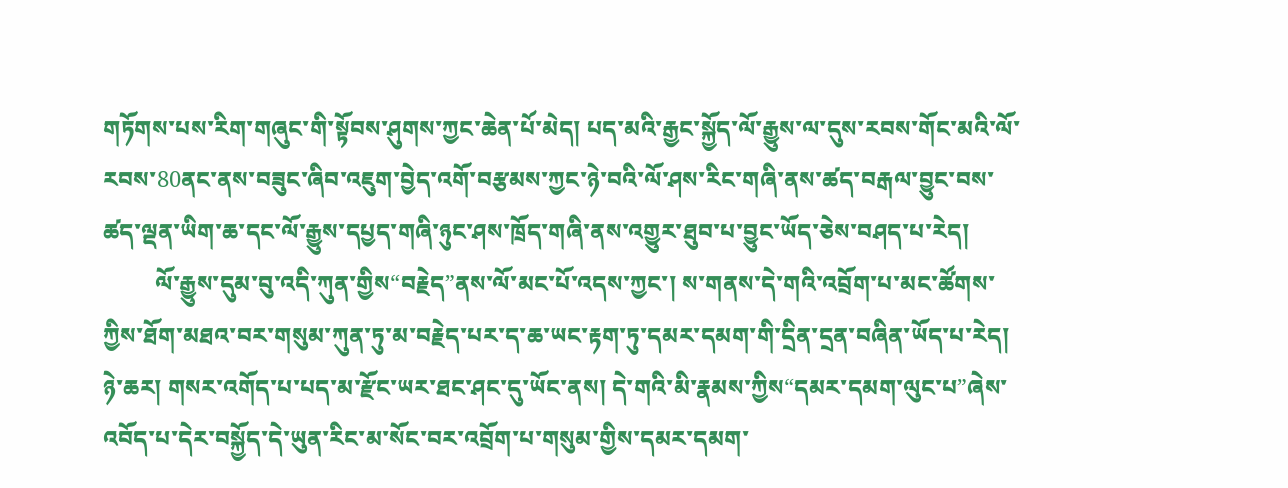གཏོགས་པས་རིག་གཞུང་གི་སྟོབས་ཤུགས་ཀྱང་ཆེན་པོ་མེད། པད་མའི་རྒྱང་སྐྱོད་ལོ་རྒྱུས་ལ་དུས་རབས་གོང་མའི་ལོ་རབས་80ནང་ནས་བཟུང་ཞིབ་འཇུག་བྱེད་འགོ་བརྩམས་ཀྱང་ཉེ་བའི་ལོ་ཤས་རིང་གཞི་ནས་ཚད་བརྒལ་བྱུང་བས་ཚད་ལྡན་ཡིག་ཆ་དང་ལོ་རྒྱུས་དཔྱད་གཞི་ཉུང་ཤས་ཁྲོད་གཞི་ནས་འགྱུར་ཐུབ་པ་བྱུང་ཡོད་ཅེས་བཤད་པ་རེད།
         ལོ་རྒྱུས་དུམ་བུ་འདི་ཀུན་གྱིས“བརྗེད”ནས་ལོ་མང་པོ་འདས་ཀྱང་། ས་གནས་དེ་གའི་འབྲོག་པ་མང་ཚོགས་ཀྱིས་ཐོག་མཐའ་བར་གསུམ་ཀུན་ཏུ་མ་བརྗེད་པར་ད་ཆ་ཡང་རྟག་ཏུ་དམར་དམག་གི་དྲིན་དྲན་བཞིན་ཡོད་པ་རེད། ཉེ་ཆར། གསར་འགོད་པ་པད་མ་རྫོང་ཡར་ཐང་ཤང་དུ་ཡོང་ནས། དེ་གའི་མི་རྣམས་ཀྱིས“དམར་དམག་ལུང་པ”ཞེས་འབོད་པ་དེར་བསྐྱོད་དེ་ཡུན་རིང་མ་སོང་བར་འབྲོག་པ་གསུམ་གྱིས་དམར་དམག་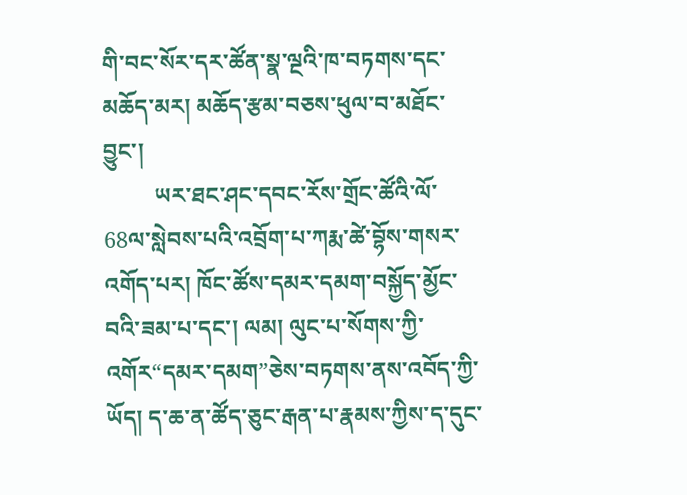གི་བང་སོར་དར་ཚོན་སྣ་ལྔའི་ཁ་བཏགས་དང་མཆོད་མར། མཆོད་རྩམ་བཅས་ཕུལ་བ་མཐོང་བྱུང་།
         ཡར་ཐང་ཤང་དབང་རོས་གྲོང་ཚོའི་ལོ་68ལ་སླེབས་པའི་འབྲོག་པ་ཀརྨ་ཚེ་བྷོས་གསར་འགོད་པར། ཁོང་ཚོས་དམར་དམག་བསྐྱོད་མྱོང་བའི་ཟམ་པ་དང་། ལམ། ལུང་པ་སོགས་ཀྱི་འགོར“དམར་དམག”ཅེས་བཏགས་ནས་འབོད་ཀྱི་ཡོད། ད་ཆ་ན་ཚོད་ཅུང་རྒན་པ་རྣམས་ཀྱིས་ད་དུང་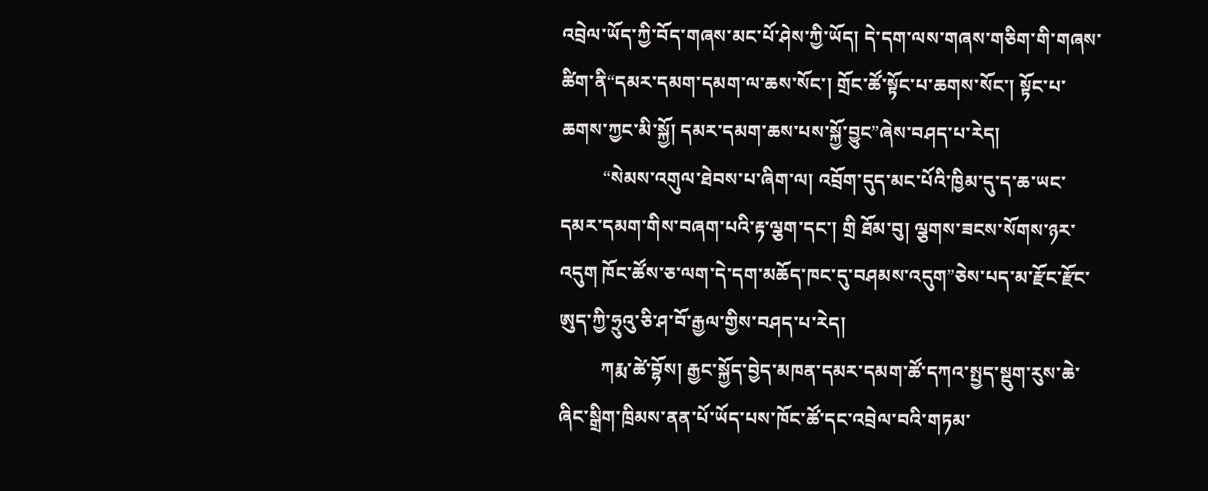འབྲེལ་ཡོད་ཀྱི་བོད་གཞས་མང་པོ་ཤེས་ཀྱི་ཡོད། དེ་དག་ལས་གཞས་གཅིག་གི་གཞས་ཚིག་ནི“དམར་དམག་དམག་ལ་ཆས་སོང་། གྲོང་ཚོ་སྟོང་པ་ཆགས་སོང་། སྟོང་པ་ཆགས་ཀྱང་མི་སྐྱོ། དམར་དམག་ཆས་པས་སྐྱོ་བྱུང”ཞེས་བཤད་པ་རེད།
         “སེམས་འགུལ་ཐེབས་པ་ཞིག་ལ། འབྲོག་དུད་མང་པོའི་ཁྱིམ་དུ་ད་ཆ་ཡང་དམར་དམག་གིས་བཞག་པའི་རྟ་ལྕག་དང་། གྲི ཐོམ་བུ། ལྕགས་ཟངས་སོགས་ཉར་འདུག ཁོང་ཚོས་ཅ་ལག་དེ་དག་མཆོད་ཁང་དུ་བཤམས་འདུག”ཅེས་པད་མ་རྫོང་རྫོང་ཨུད་ཀྱི་ཧྲུའུ་ཅི་ཤ་བོ་རྒྱལ་གྱིས་བཤད་པ་རེད།
         ཀརྨ་ཚེ་བྷོས། རྒྱང་སྐྱོད་བྱེད་མཁན་དམར་དམག་ཚོ་དཀའ་སྤྱད་སྡུག་རུས་ཆེ་ཞིང་སྒྲིག་ཁྲིམས་ནན་པོ་ཡོད་པས་ཁོང་ཚོ་དང་འབྲེལ་བའི་གཏམ་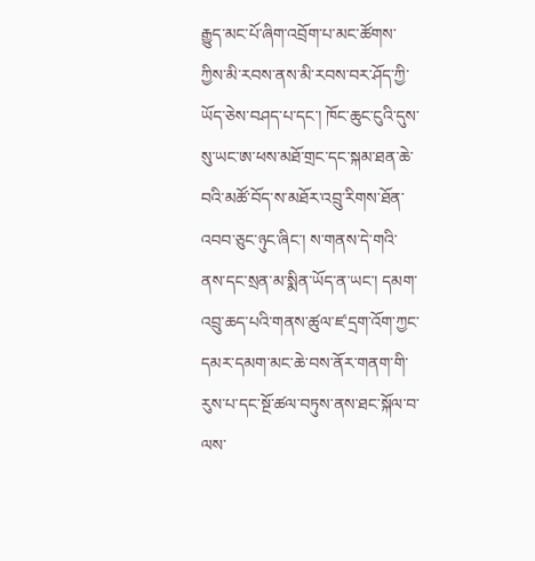རྒྱུད་མང་པོ་ཞིག་འབྲོག་པ་མང་ཚོགས་ཀྱིས་མི་རབས་ནས་མི་རབས་བར་ཤོད་ཀྱི་ཡོད་ཅེས་བཤད་པ་དང་། ཁོང་ཆུང་ངུའི་དུས་སུ་ཡང་ཨ་ཕས་མཐོ་གྲང་དང་སྐམ་ཐན་ཆེ་བའི་མཚོ་བོད་ས་མཐོར་འབྲུ་རིགས་ཐོན་འབབ་ཅུང་ཉུང་ཞིང་། ས་གནས་དེ་གའི་ནས་དང་སྲན་མ་སྨིན་ཡོད་ན་ཡང་། དམག་འབྲུ་ཆད་པའི་གནས་ཚུལ་ཛ་དྲག་འོག་ཀྱང་དམར་དམག་མང་ཆེ་བས་ནོར་གནག་གི་རུས་པ་དང་སྔོ་ཚལ་བཏུས་ནས་ཐང་སྐོལ་བ་ལས་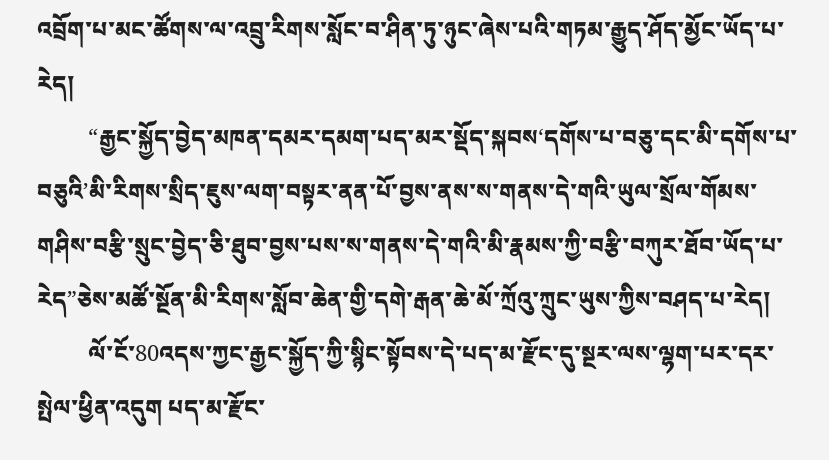འབྲོག་པ་མང་ཚོགས་ལ་འབྲུ་རིགས་སློང་བ་ཤིན་ཏུ་ཉུང་ཞེས་པའི་གཏམ་རྒྱུད་ཤོད་མྱོང་ཡོད་པ་རེད།
         “རྒྱང་སྐྱོད་བྱེད་མཁན་དམར་དམག་པད་མར་སྡོད་སྐབས‘དགོས་པ་བཅུ་དང་མི་དགོས་པ་བཅུའི’མི་རིགས་སྲིད་ཇུས་ལག་བསྟར་ནན་པོ་བྱས་ནས་ས་གནས་དེ་གའི་ཡུལ་སྲོལ་གོམས་གཤིས་བརྩི་སྲུང་བྱེད་ཅི་ཐུབ་བྱས་པས་ས་གནས་དེ་གའི་མི་རྣམས་ཀྱི་བརྩི་བཀུར་ཐོབ་ཡོད་པ་རེད”ཅེས་མཚོ་སྔོན་མི་རིགས་སློབ་ཆེན་གྱི་དགེ་རྒན་ཆེ་མོ་ཀྲོའུ་ཀྲུང་ཡུས་ཀྱིས་བཤད་པ་རེད།
         ལོ་ངོ་80འདས་ཀྱང་རྒྱང་སྐྱོད་ཀྱི་སྙིང་སྟོབས་དེ་པད་མ་རྫོང་དུ་སྔར་ལས་ལྷག་པར་དར་སྤེལ་ཕྱིན་འདུག པད་མ་རྫོང་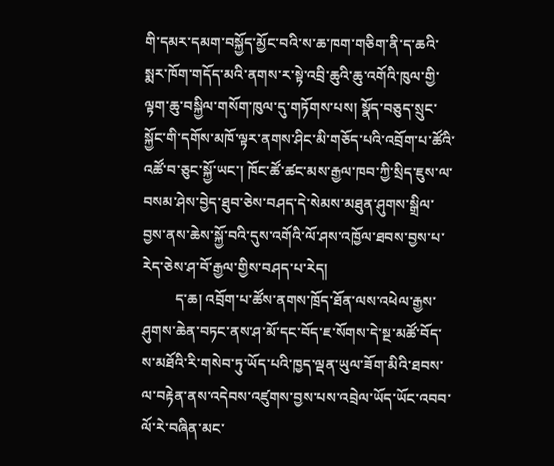གི་དམར་དམག་བསྐྱོད་མྱོང་བའི་ས་ཆ་ཁག་གཅིག་ནི་ད་ཆའི་སྨར་ཁོག་གདོད་མའི་ནགས་ར་སྟེ་འབྲི་ཆུའི་ཆུ་འགོའི་ཁུལ་གྱི་ལྟག་ཆུ་བསྐྱིལ་གསོག་ཁུལ་དུ་གཏོགས་པས། སྣོད་བཅུད་སྲུང་སྐྱོང་གི་དགོས་མཁོ་ལྟར་ནགས་ཤིང་མི་གཅོད་པའི་འབྲོག་པ་ཚོའི་འཚོ་བ་ཅུང་སྐྱོ་ཡང་། ཁོང་ཚོ་ཚང་མས་རྒྱལ་ཁབ་ཀྱི་སྲིད་ཇུས་ལ་བསམ་ཤེས་བྱེད་ཐུབ་ཅེས་བཤད་དེ་སེམས་མཐུན་ཤུགས་སྒྲིལ་བྱས་ནས་ཆེས་སྐྱོ་བའི་དུས་འགོའི་ལོ་ཤས་འཁྱོལ་ཐབས་བྱས་པ་རེད་ཅེས་ཤ་བོ་རྒྱལ་གྱིས་བཤད་པ་རེད།
         ད་ཆ། འབྲོག་པ་ཚོས་ནགས་ཁྲོད་ཐོན་ལས་འཕེལ་རྒྱས་ཤུགས་ཆེན་བཏང་ནས་ཤ་མོ་དང་བོད་ཇ་སོགས་དེ་སྔ་མཚོ་བོད་ས་མཐོའི་རི་གསེབ་ཏུ་ཡོད་པའི་ཁྱད་ལྡན་ཡུལ་ཟོག་མིའི་ཐབས་ལ་བརྟེན་ནས་འདེབས་འཛུགས་བྱས་པས་འབྲེལ་ཡོད་ཡོང་འབབ་ལོ་རེ་བཞིན་མང་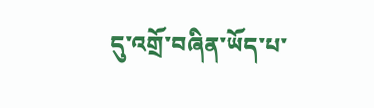དུ་འགྲོ་བཞིན་ཡོད་པ་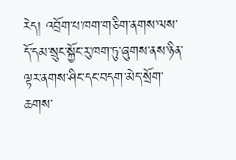རེད། འབྲོག་པ་ཁག་གཅིག་ནགས་ལས་དོ་དམ་སྲུང་སྐྱོང་རུ་ཁག་ཏུ་ཞུགས་ནས་ཉིན་ལྟར་ནགས་ཤིང་དང་བདག་མེད་སྲོག་ཆགས་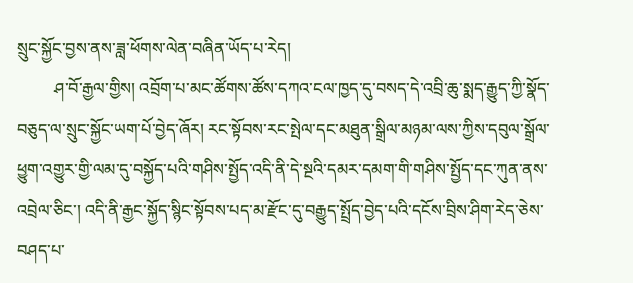སྲུང་སྐྱོང་བྱས་ནས་ཟླ་ཕོགས་ལེན་བཞིན་ཡོད་པ་རེད།
         ཤ་བོ་རྒྱལ་གྱིས། འབྲོག་པ་མང་ཚོགས་ཚོས་དཀའ་ངལ་ཁྱད་དུ་བསད་དེ་འབྲི་ཆུ་སྨད་རྒྱུད་ཀྱི་སྣོད་བཅུད་ལ་སྲུང་སྐྱོང་ཡག་པོ་བྱེད་ཞོར། རང་སྟོབས་རང་སྤེལ་དང་མཐུན་སྒྲིལ་མཉམ་ལས་ཀྱིས་དབུལ་སྒྲོལ་ཕྱུག་འགྱུར་གྱི་ལམ་དུ་བསྐྱོད་པའི་གཤིས་སྤྱོད་འདི་ནི་དེ་སྔའི་དམར་དམག་གི་གཤིས་སྤྱོད་དང་ཀུན་ནས་འབྲེལ་ཅིང་། འདི་ནི་རྒྱང་སྐྱོད་སྙིང་སྟོབས་པད་མ་རྫོང་དུ་བརྒྱུད་སྤྲོད་བྱེད་པའི་དངོས་བྲིས་ཤིག་རེད་ཅེས་བཤད་པ་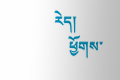རེད།
    ཕྱོགས་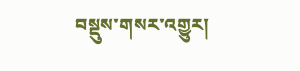བསྡུས་གསར་འགྱུར།